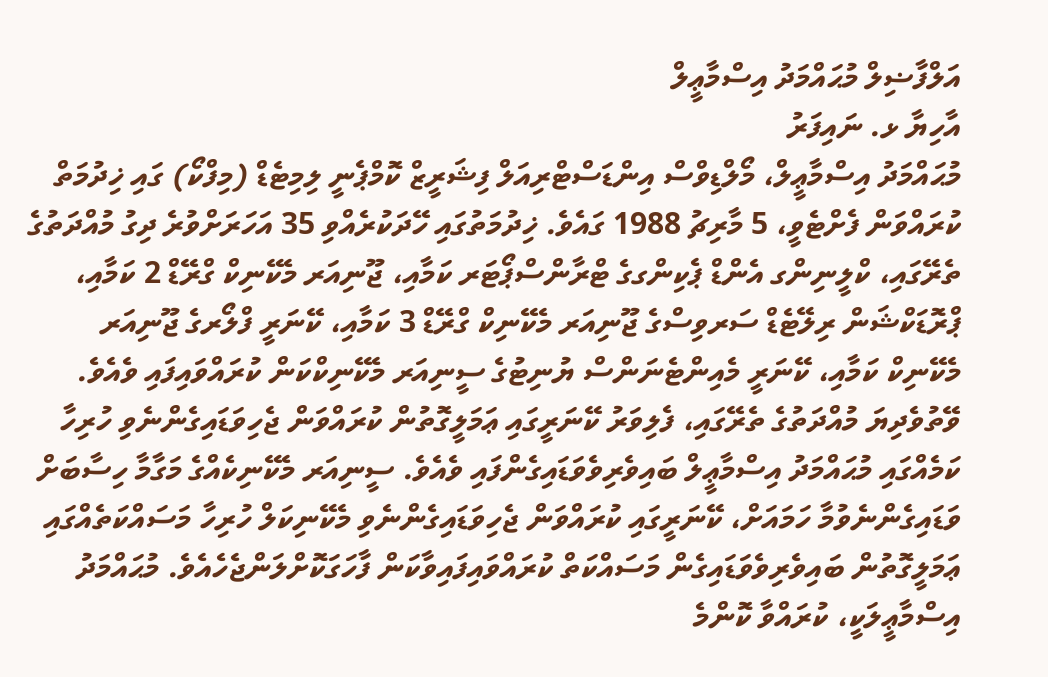އަލްފާޟިލް މުޙައްމަދު އިސްމާޢީލް
އާހިޔާ ޅ. ނައިފަރު
މުޙައްމަދު އިސްމާޢީލް، މޯލްޑިވްސް އިންޑަސްޓްރިއަލް ފިޝަރީޒް ކޮމްޕެނީ ލިމިޓެޑް (މިފްކޯ) ގައި ޚިދުމަތް ކުރައްވަން ފެށްޓެވީ، 5 މާރިޗު 1988 ގައެވެ. ޚިދުމަތުގައި ހޭދަކުރެއްވި 35 އަހަރަށްވުރެ ދިގު މުއްދަތުގެ ތެރޭގައި، ކްލީނިންގ އެންޑް ޕެކިންގގެ ޓްރާންސްޕޯޓަރ ކަމާއި، ޖޫނިއަރ މެކޭނިކް ގްރޭޑް 2 ކަމާއި، ޕްރޮޑަކްޝަން ރިލޭޓެޑް ސަރވިސްގެ ޖޫނިއަރ މެކޭނިކް ގްރޭޑް 3 ކަމާއި، ކޭނަރީ ފްލޯރގެ ޖޫނިއަރ މެކޭނިކް ކަމާއި، ކޭނަރީ މެއިންޓެނަންސް ޔުނިޓުގެ ސީނިއަރ މެކޭނިކްކަން ކުރައްވައިފައި ވެއެވެ.
ވޭތުވެދިޔަ މުއްދަތުގެ ތެރޭގައި، ފެލިވަރު ކޭނަރީގައި ޢަމަލީގޮތުން ކުރައްވަން ޖެހިވަޑައިގެންނެވި ހުރިހާ ކަމެއްގައި މުޙައްމަދު އިސްމާޢީލް ބައިވެރިވެވަޑައިގެންފައި ވެއެވެ. ސީނިއަރ މެކޭނިކެއްގެ މަގާމާ ހިސާބަށް ވަޑައިގެންނެވުމާ ހަމައަށް، ކޭނަރީގައި ކުރައްވަން ޖެހިވަޑައިގެންނެވި މެކޭނިކަލް ހުރިހާ މަސައްކަތެއްގައި ޢަމަލީގޮތުން ބައިވެރިވެވަޑައިގެން މަސައްކަތް ކުރައްވައިފައިވާކަން ފާހަގަކޮށްލަންޖެހެއެވެ. މުޙައްމަދު އިސްމާޢީލަކީ، ކުރައްވާ ކޮންމެ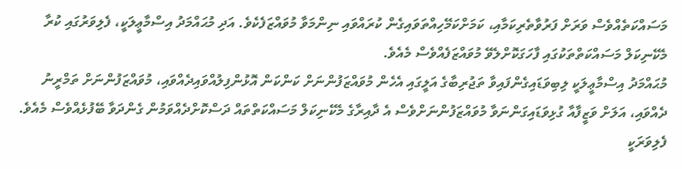މަސައްކަތެއްވެސް ވަރަށް ފަރުވާތެރިކަމާއި، ކަމަށްކަމޭހިއްތަވައިގެން ކުރައްވައި ނިންމަވާ މުވައްޒަފެކެވެ. އަދި މުޙައްމަދު އިސްމާޢީލަކީ، ފެލިވަރުގައި ކުރާ މެކޭނިކަލް މަސައްކަތްތަކުގައި ފާހަގަކޮށްލެވޭ މުވައްޒަފެއްވެސް މެއެވެ.
މުޙައްމަދު އިސްމާޢީލަކީ ލިބިވަޑައިގެންފައިވާ ތަޖުރިބާގެ އަލީގައި އެހެން މުވައްޒަފުންނަށް ކަންކަން އޮޅުންފިލުއްވައިދެއްވައި، މުވައްޒަފުންނަށް ތަމްރީނު ދެއްވައި، އަލަށް ވަޒީފާއާ ގުޅިވަޑައިގަންނަވާ މުވައްޒަފުންނަށްވެސް އެ ދާއިރާގެ މެކޭނިކަލް މަސައްކަތްތައް ދަސްކޮށްދެއްވަމުން ގެންދަވާ ބޭފުޅެއްވެސް މެއެވެ.
ފެލިވަރަކީ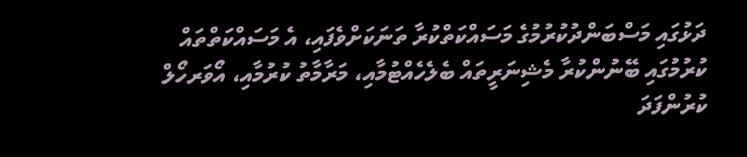ދަޅުގައި މަސްބަންދުކުރުމުގެ މަސައްކަތްކުރާ ތަނަކަށްވެފައި، އެ މަސައްކަތްތައް ކުރުމުގައި ބޭނުންކުރާ މެޝިނަރީތައް ބެލެހެއްޓުމާއި، މަރާމާތު ކުރުމާއި، އޯވަރހޯލް ކުރުންފަދަ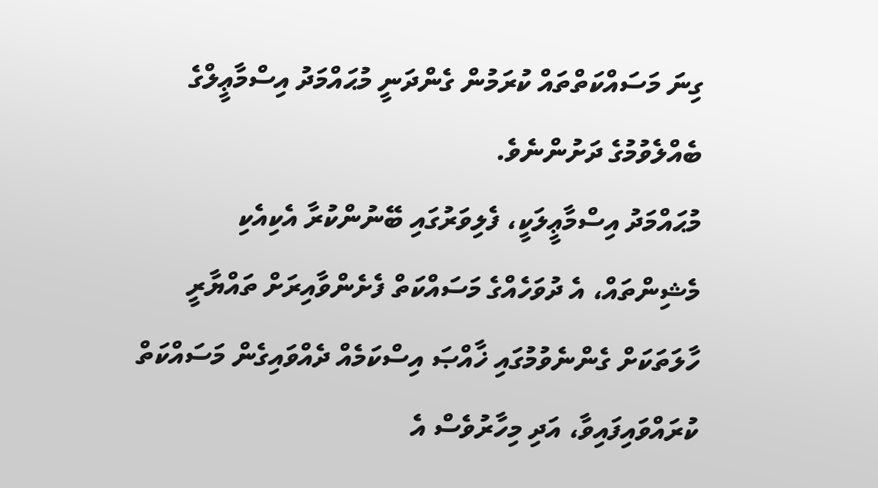ގިނަ މަސައްކަތްތައް ކުރަމުން ގެންދަނީ މުޙައްމަދު އިސްމާޢީލްގެ ބެއްލެވުމުގެ ދަށުންނެވެ.
މުޙައްމަދު އިސްމާޢީލަކީ، ފެލިވަރުގައި ބޭނުންކުރާ އެކިއެކި މެޝިންތައް، އެ ދުވަހެއްގެ މަސައްކަތް ފެށެންވާއިރަށް ތައްޔާރީ ހާލަތަކަށް ގެންނެވުމުގައި ޚާއްޞަ އިސްކަމެއް ދެއްވައިގެން މަސައްކަތް ކުރައްވައިފައިވާ، އަދި މިހާރުވެސް އެ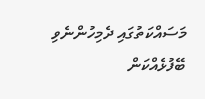މަސައްކަތުގައި ދެމިހުންނެވި ބޭފުޅެއްކަން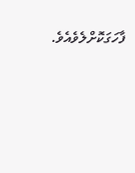ފާހަގަކޮށްލެވެއެވެ.